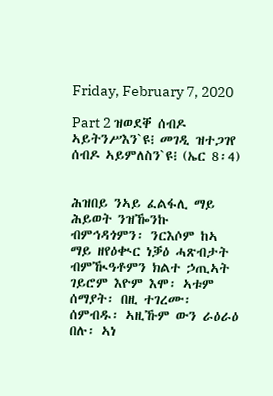Friday, February 7, 2020

Part 2 ዝወደቐ ሰብዶ ኣይትንሥእን`ዩ᎒ መገዲ ዝተጋገየ ሰብዶ ኣይምለስን`ዩ᎒ (ኤር 8፡4)


ሕዝበይ ንኣይ ፈልፋሊ ማይ ሕይወት ንዝዀንኩ ብምኅዳጎምን፡ ንርእሶም ከኣ ማይ ዘየዕቊር ነቓዕ ሓጽብታት ብምዂዓቶምን ክልተ ኃጢኣት ገይሮም እዮም እሞ፡ ኣቱም ሰማያት፡ በዚ ተገረሙ፡ ሰምብዱ፡ ኣዚኹም ውን ራዕራዕ በሉ፡ ኣነ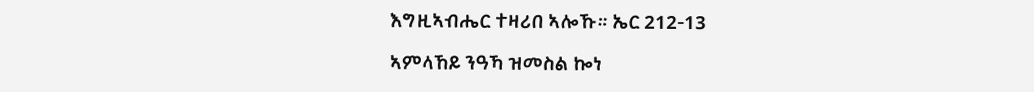እግዚኣብሔር ተዛሪበ ኣሎኹ። ኤር 212-13

ኣምላኸይ ንዓኻ ዝመስል ኰነ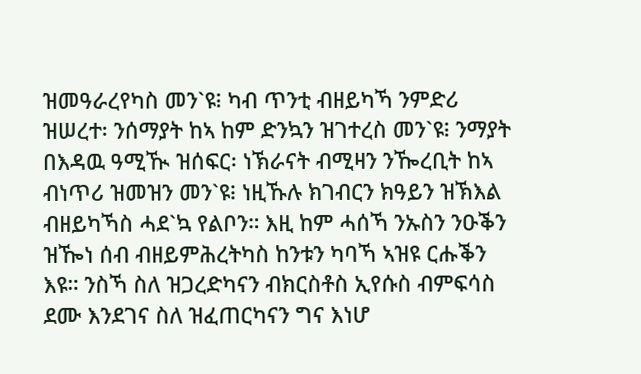ዝመዓራረየካስ መን`ዩ፧ ካብ ጥንቲ ብዘይካኻ ንምድሪ ዝሠረተ፡ ንሰማያት ከኣ ከም ድንኳን ዝገተረስ መን`ዩ፧ ንማያት በእዳዉ ዓሚዂ ዝሰፍር፡ ነኽራናት ብሚዛን ንዀረቢት ከኣ ብነጥሪ ዝመዝን መን`ዩ፧ ነዚኹሉ ክገብርን ክዓይን ዝኽእል ብዘይካኻስ ሓደ`ኳ የልቦን። እዚ ከም ሓሰኻ ንኡስን ንዑቕን ዝዀነ ሰብ ብዘይምሕረትካስ ከንቱን ካባኻ ኣዝዩ ርሑቕን እዩ። ንስኻ ስለ ዝጋረድካናን ብክርስቶስ ኢየሱስ ብምፍሳስ ደሙ እንደገና ስለ ዝፈጠርካናን ግና እነሆ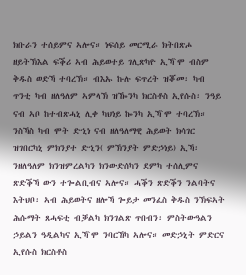ክቡራን ተሰይምና ኣሎና። ነፍሰይ መርሚራ ክትበጽሖ ዘይትኽእል ፍቕሪ ኣብ ሕይወተይ ገሊጽካዮ ኢኻ`ሞ ብስም ቅዱስ ወድኻ ተባረኽ። ብእኡ ኩሉ ፍጥረት ዝቖመ፡ ካብ ጥንቲ ካብ ዘለዓለም ኣምላኽ ዝዀንካ ክርስቶስ ኢየሱስ፡ ንዓይ ናብ ኣቦ ከተብጽሓኒ ሊቀ ካህነይ ኰንካ ኢኻ`ሞ ተባረኽ። ንስኻስ ካብ ሞት ድኂነ ናብ ዘለዓለማዊ ሕይወት ክሳገር ዝገበርካኒ ምክንያተ ድኂን( ምኽንያት ምድኃነይ) ኢኻ፡ ንዘለዓለም ክንዝምረልካን ክንውድሰካን ደምካ ተሰሊምና ጽድቕኻ ውን ተጐልቢብና ኣሎና። ሓቕን ጽድቕን ንልባትና እትህቦ፡ ኣብ ሕይወትና ዘሎኻ ጐይታ መንፈስ ቅዱስ ንኽፍኣት ሕሱማት ጸሓፍቲ ብቓልካ ክንገልጽ ጥበብን፡ ምስትውዓልን ኃይልን ዓዲልካና ኢኻ`ሞ ንባርኸካ ኣሎና። መድኃኒት ምድርና ኢየሱስ ክርስቶስ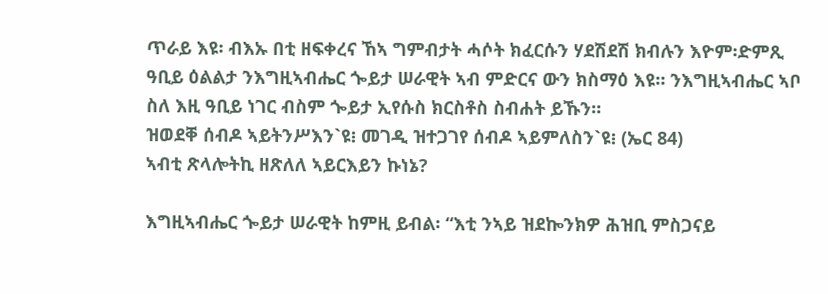ጥራይ እዩ፡ ብእኡ በቲ ዘፍቀረና ኸኣ ግምብታት ሓሶት ክፈርሱን ሃደሽደሽ ክብሉን እዮም፡ድምጺ ዓቢይ ዕልልታ ንእግዚኣብሔር ጐይታ ሠራዊት ኣብ ምድርና ውን ክስማዕ እዩ። ንእግዚኣብሔር ኣቦ ስለ እዚ ዓቢይ ነገር ብስም ጐይታ ኢየሱስ ክርስቶስ ስብሐት ይኹን።
ዝወደቐ ሰብዶ ኣይትንሥእን`ዩ᎒ መገዲ ዝተጋገየ ሰብዶ ኣይምለስን`ዩ᎒ (ኤር 84)
ኣብቲ ጽላሎትኪ ዘጽለለ ኣይርእይን ኩነኔ?

እግዚኣብሔር ጐይታ ሠራዊት ከምዚ ይብል፡ “እቲ ንኣይ ዝደኰንክዎ ሕዝቢ ምስጋናይ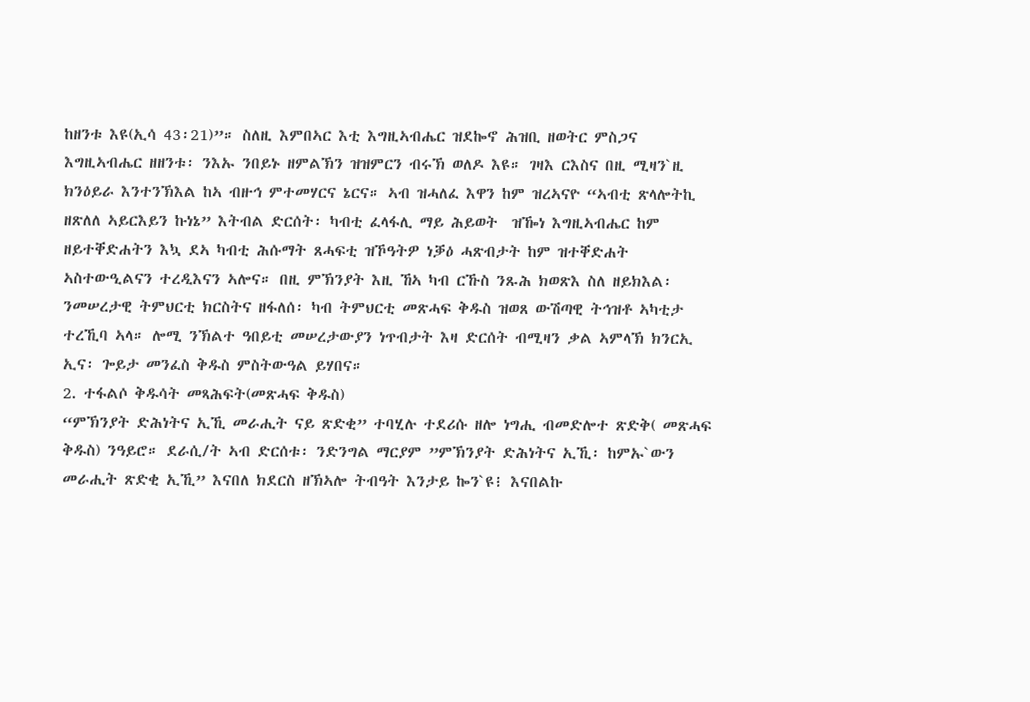ከዘንቱ እዩ(ኢሳ 43፡21)”። ስለዚ እምበኣር እቲ እግዚኣብሔር ዝደኰኖ ሕዝቢ ዘወትር ምስጋና እግዚኣብሔር ዘዘንቱ፡ ንእኡ ንበይኑ ዘምልኽን ዝዝምርን ብሩኽ ወለዶ እዩ። ገዛእ ርእስና በዚ ሚዛን`ዚ ክንዕይራ እንተንኽእል ከኣ ብዙኅ ምተመሃርና ኔርና። ኣብ ዝሓለፈ እዋን ከም ዝረኣናዮ “ኣብቲ ጽላሎትኪ ዘጽለለ ኣይርእይን ኩነኔ” እትብል ድርሰት፡ ካብቲ ፈላፋሊ ማይ ሕይወት  ዝዀነ እግዚኣብሔር ከም ዘይተቐድሐትን እኳ ደኣ ካብቲ ሕሱማት ጸሓፍቲ ዝኾዓትዎ ነቓዕ ሓጽብታት ከም ዝተቐድሐት ኣስተውዒልናን ተረዲእናን ኣሎና። በዚ ምኽንያት እዚ ኸኣ ካብ ርኹስ ንጹሕ ክወጽእ ስለ ዘይክእል፡ ንመሠረታዊ ትምህርቲ ክርስትና ዘፋለሰ፡ ካብ ትምህርቲ መጽሓፍ ቅዱስ ዝወጸ ውሽጣዊ ትኅዝቶ ኣካቲታ ተረኺባ ኣላ። ሎሚ ንኽልተ ዓበይቲ መሠረታውያን ነጥብታት እዛ ድርሰት ብሚዛን ቃል ኣምላኽ ክንርኢ ኢና፡ ጐይታ መንፈስ ቅዱስ ምስትውዓል ይሃበና።
2. ተፋልሶ ቅዱሳት መጻሕፍት(መጽሓፍ ቅዱስ)
“ምኽንያት ድሕነትና ኢኺ መራሒት ናይ ጽድቂ” ተባሂሉ ተደሪሱ ዘሎ ነግሒ ብመድሎተ ጽድቅ( መጽሓፍ ቅዱስ) ንዓይሮ። ደራሲ/ት ኣብ ድርሰቱ፡ ንድንግል ማርያም ”ምኽንያት ድሕነትና ኢኺ፡ ከምኡ`ውን መራሒት ጽድቂ ኢኺ” እናበለ ክደርስ ዘኽኣሎ ትብዓት እንታይ ኰን`ዩ፧ እናበልኩ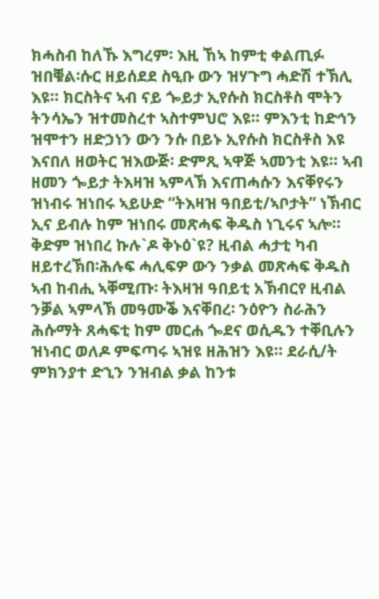ክሓስብ ከለኹ እግረም፡ እዚ ኸኣ ከምቲ ቀልጢፉ ዝበቑል፡ሱር ዘይሰደደ ስዒቡ ውን ዝሃጉግ ሓድሽ ተኽሊ እዩ። ክርስትና ኣብ ናይ ጐይታ ኢየሱስ ክርስቶስ ሞትን ትንሳኤን ዝተመስረተ ኣስተምህሮ እዩ። ምእንቲ ከድኅን ዝሞተን ዘድኃነን ውን ንሱ በይኑ ኢየሱስ ክርስቶስ እዩ እናበለ ዘወትር ዝእውጅ፡ ድምጺ ኣዋጅ ኣመንቲ እዩ። ኣብ ዘመን ጐይታ ትእዛዝ ኣምላኽ እናጠሓሱን እናቐየሩን ዝነብሩ ዝነበሩ ኣይሁድ “ትእዛዝ ዓበይቲ/ኣቦታት” ነኽብር ኢና ይብሉ ከም ዝነበሩ መጽሓፍ ቅዱስ ነጊሩና ኣሎ። ቅድም ዝነበረ ኩሉ`ዶ ቅኑዕ`ዩ? ዚብል ሓታቲ ካብ ዘይተረኽበ፡ሕሉፍ ሓሊፍዎ ውን ንቃል መጽሓፍ ቅዱስ ኣብ ከብሒ ኣቐሚጡ፡ ትእዛዝ ዓበይቲ አኽብርየ ዚብል ንቓል ኣምላኽ መዓሙቕ እናቐበረ፡ ንዕዮን ስራሕን ሕሱማት ጸሓፍቲ ከም መርሐ ጐደና ወሲዱን ተቐቢሉን ዝነብር ወለዶ ምፍጣሩ ኣዝዩ ዘሕዝን እዩ። ደራሲ/ት ምክንያተ ድኂን ንዝብል ቃል ከንቱ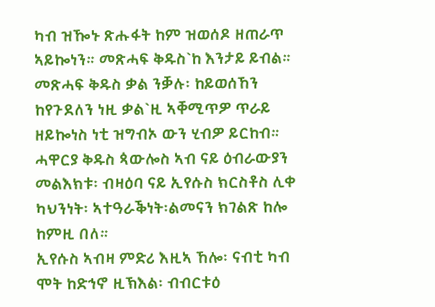ካብ ዝዀኑ ጽሑፋት ከም ዝወሰዶ ዘጠራጥ ኣይኰነን። መጽሓፍ ቅዱስ`ከ እንታይ ይብል። መጽሓፍ ቅዱስ ቃል ንቓሉ፡ ከይወሰኸን ከየጉደለን ነዚ ቃል`ዚ ኣቐሚጥዎ ጥራይ ዘይኰነስ ነቲ ዝግብኦ ውን ሂብዎ ይርከብ።  ሓዋርያ ቅዱስ ጳውሎስ ኣብ ናይ ዕብራውያን መልእክቱ፡ ብዛዕባ ናይ ኢየሱስ ክርስቶስ ሊቀ ካህንነት፡ ኣተዓራቕነት፡ልመናን ክገልጽ ከሎ ከምዚ በለ።
ኢየሱስ ኣብዛ ምድሪ እዚኣ ኸሎ፡ ናብቲ ካብ ሞት ከድኅኖ ዚኽእል፡ ብብርቱዕ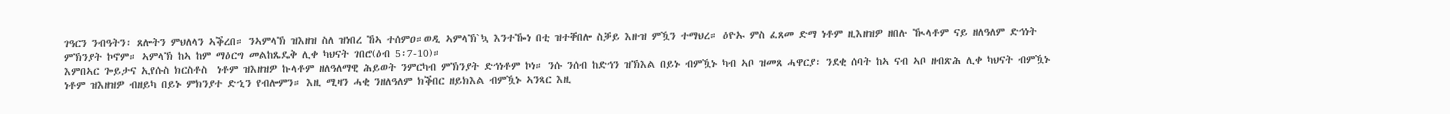ገዓርን ንብዓትን፡ ጸሎትን ምህለላን ኣቕረበ። ንኣምላኽ ዝእዘዝ ስለ ዝነበረ ኸኣ ተሰምዐ።ወዲ ኣምላኽ`ኳ እንተዀነ በቲ ዝተቐበሎ ስቓይ እዙዝ ምዃን ተማህረ። ዕዮኡ ምስ ፈጸመ ድማ ነቶም ዚእዘዝዎ ዘበሉ ዂላቶም ናይ ዘለዓለም ድኅነት ምኽንያት ኮኖም። ኣምላኽ ከኣ ከም ማዕርግ መልከጼዴቅ ሊቀ ካህናት ገበሮ(ዕብ 5፡7-10)።
እምበኣር ጐይታና ኢየሱስ ክርስቶስ  ነቶም ዝእዘዝዎ ኩላቶም ዘለዓለማዊ ሕይወት ንምርካብ ምኽንያት ድኅነቶም ኮነ። ንሱ ንሰብ ከድኅን ዝኽእል በይኑ ብምዃኑ ካብ ኣቦ ዝመጸ ሓዋርያ፡ ንደቂ ሰባት ከኣ ናብ ኣቦ ዘብጽሕ ሊቀ ካህናት ብምዃኑ ነቶም ዝእዘዝዎ ብዘይካ በይኑ ምክንያተ ድኂን የብሎምን። እዚ ሚዛን ሓቂ ንዘለዓለም ክቕበር ዘይክእል ብምዃኑ ኣንጻር እዚ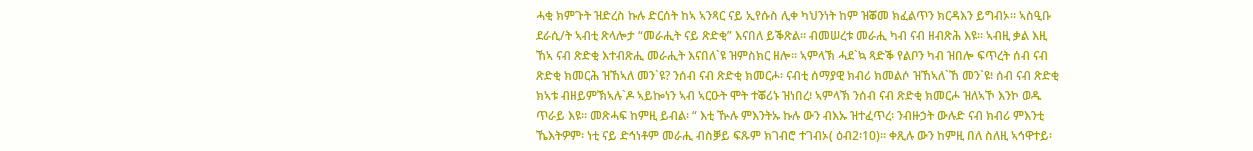ሓቂ ክምጉት ዝድረስ ኩሉ ድርሰት ከኣ ኣንጻር ናይ ኢየሱስ ሊቀ ካህንነት ከም ዝቖመ ክፈልጥን ክርዳእን ይግብኦ። ኣስዒቡ ደራሲ/ት ኣብቲ ጽላሎታ “መራሒት ናይ ጽድቂ” እናበለ ይቕጽል። ብመሠረቱ መራሒ ካብ ናብ ዘብጽሕ እዩ። ኣብዚ ቃል እዚ ኸኣ ናብ ጽድቂ እተብጽሒ መራሒት እናበለ`ዩ ዝምስክር ዘሎ። ኣምላኽ ሓደ`ኳ ጻድቕ የልቦን ካብ ዝበሎ ፍጥረት ሰብ ናብ ጽድቂ ክመርሕ ዝኸኣለ መን`ዩ? ንሰብ ናብ ጽድቂ ክመርሖ፡ ናብቲ ሰማያዊ ክብሪ ክመልሶ ዝኸኣለ`ኸ መን`ዩ፧ ሰብ ናብ ጽድቂ ክኣቱ ብዘይምኽኣሉ`ዶ ኣይኰነን ኣብ ኣርዑት ሞት ተቖሪኑ ዝነበረ፧ ኣምላኽ ንሰብ ናብ ጽድቂ ክመርሖ ዝለኣኾ እንኮ ወዱ ጥራይ እዩ። መጽሓፍ ከምዚ ይብል፡ “ እቲ ዂሉ ምእንትኡ ኩሉ ውን ብእኡ ዝተፈጥረ፡ ንብዙኃት ውሉድ ናብ ክብሪ ምእንቲ ኼእትዎም፡ ነቲ ናይ ድኅነቶም መራሒ ብስቓይ ፍጹም ክገብሮ ተገብኦ( ዕብ2፡10)። ቀጺሉ ውን ከምዚ በለ ስለዚ ኣኅዋተይ፡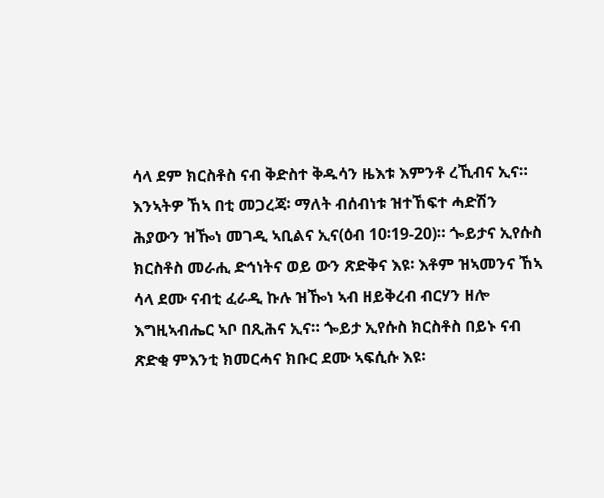ሳላ ደም ክርስቶስ ናብ ቅድስተ ቅዱሳን ዜእቱ እምንቶ ረኺብና ኢና። እንኣትዎ ኸኣ በቲ መጋረጃ፡ ማለት ብሰብነቱ ዝተኸፍተ ሓድሽን ሕያውን ዝዀነ መገዲ ኣቢልና ኢና(ዕብ 10፡19-20)። ጐይታና ኢየሱስ ክርስቶስ መራሒ ድኅነትና ወይ ውን ጽድቅና እዩ፡ እቶም ዝኣመንና ኸኣ ሳላ ደሙ ናብቲ ፈራዲ ኩሉ ዝዀነ ኣብ ዘይቅረብ ብርሃን ዘሎ እግዚኣብሔር ኣቦ በጺሕና ኢና። ጐይታ ኢየሱስ ክርስቶስ በይኑ ናብ ጽድቂ ምእንቲ ክመርሓና ክቡር ደሙ ኣፍሲሱ እዩ፡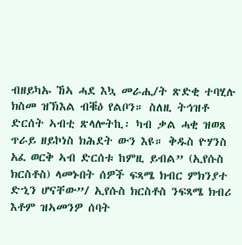ብዘይካኡ ኸኣ ሓደ እኳ መራሒ/ት ጽድቂ ተባሂሉ ክስመ ዝኽእል ብቑዕ የልቦን። ስለዚ ትኅዝቶ ድርሰት ኣብቲ ጽላሎትኪ፡ ካብ ቃል ሓቂ ዝወጸ ጥራይ ዘይኮነስ ክሕደት ውን እዩ። ቅዱስ ዮሃንስ አፈ ወርቅ ኣብ ድርሰቱ ከምዚ ይብል” (ኢየሱስ ክርስቶስ) ላመኑበት ሰዎች ፍጻሜ ክብር ምክንያተ ድኂን ሆናቸው”/ ኢየሱስ ክርስቶስ ንፍጻሜ ክብሪ እቶም ዝኣመንዎ ሰባት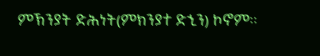ምኽንያት ድሕነት(ምክንያተ ድኂን) ኮኖም።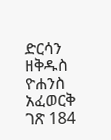ድርሳን ዘቅዱስ ዮሐንስ አፈወርቅ ገጽ 184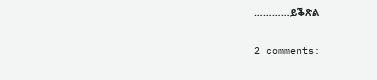…………ይቕጽል

2 comments: